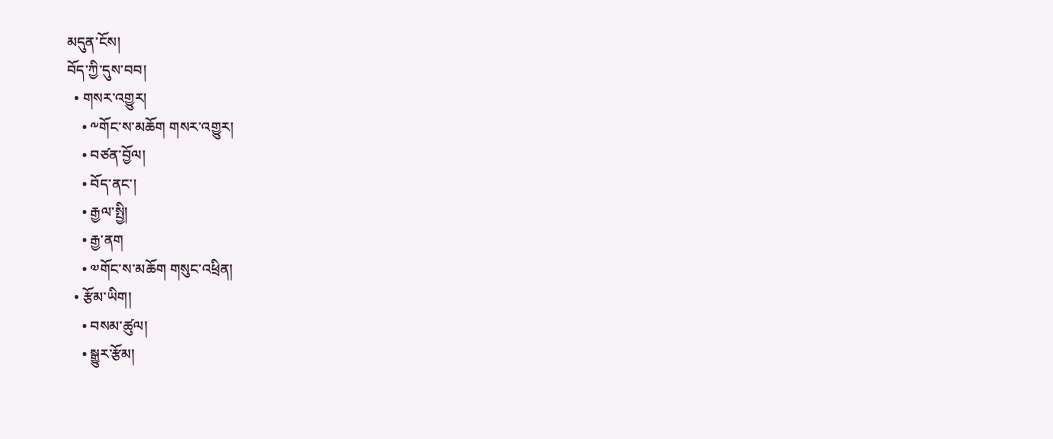མདུན་ངོས།
བོད་ཀྱི་དུས་བབ།
  • གསར་འགྱུར།
    • ༸གོང་ས་མཆོག གསར་འགྱུར།
    • བཙན་བྱོལ།
    • བོད་ནང་།
    • རྒྱལ་སྤྱི།
    • རྒྱ་ནག
    • ༧གོང་ས་མཆོག གསུང་འཕྲིན།
  • རྩོམ་ཡིག།
    • བསམ་ཚུལ།
    • སྒྱུར་རྩོམ།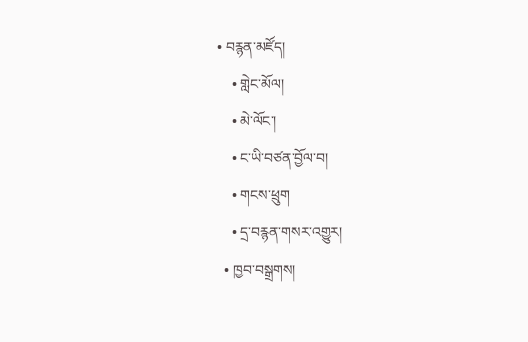• བརྙན་མཛོད།
    • གླེང་མོལ།
    • མེ་ལོང་།
    • ང་ཡི་བཙན་བྱོལ་བ།
    • གངས་ཕྲུག
    • དྲ་བརྙན་གསར་འགྱུར།
  • ཁྱབ་བསྒྲགས།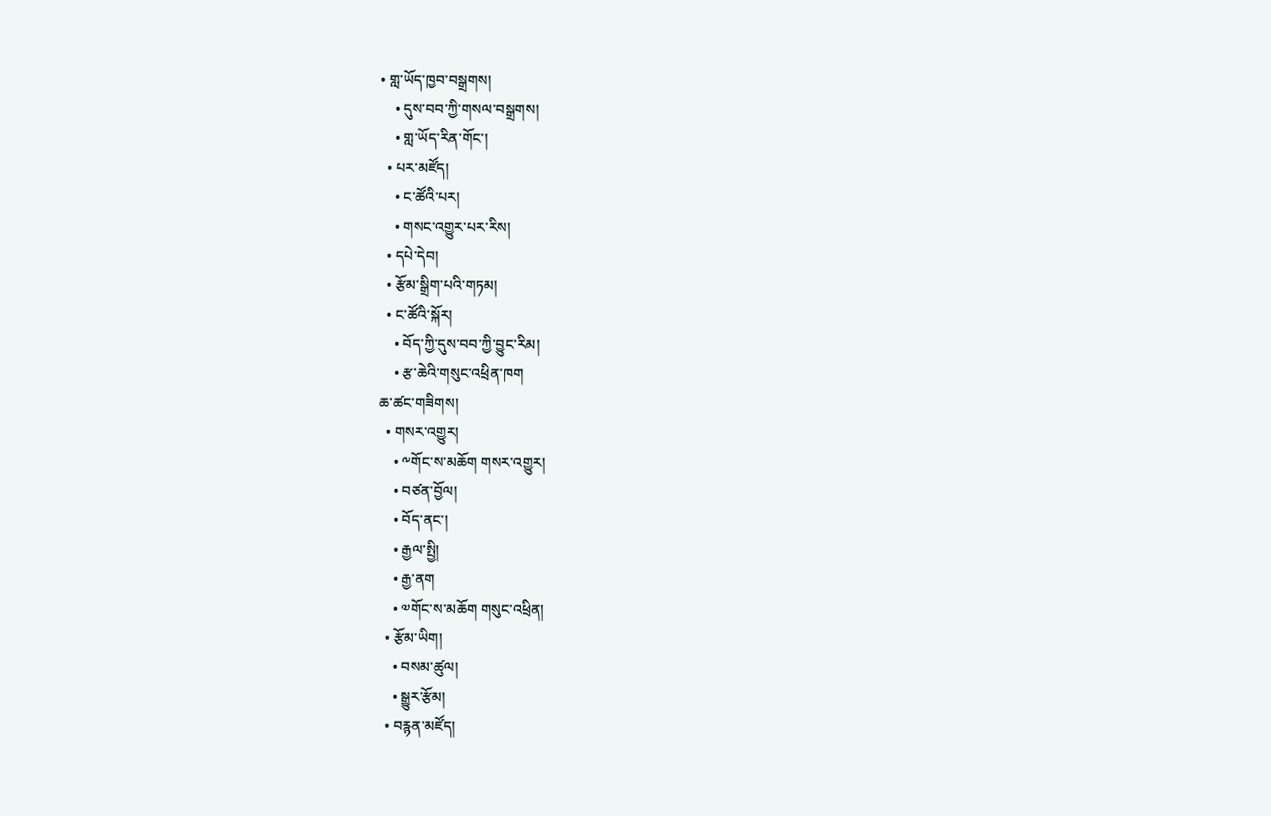• གླ་ཡོད་ཁྱབ་བསྒྲགས།
    • དུས་བབ་ཀྱི་གསལ་བསྒྲགས།
    • གླ་ཡོད་རིན་གོང་།
  • པར་མཛོད།
    • ང་ཚོའི་པར།
    • གསང་འགྱུར་པར་རིས།
  • དཔེ་དེབ།
  • རྩོམ་སྒྲིག་པའི་གཏམ།
  • ང་ཚོའི་སྐོར།
    • བོད་ཀྱི་དུས་བབ་ཀྱི་བྱུང་རིམ།
    • རྩ་ཆེའི་གསུང་འཕྲིན་ཁག
ཆ་ཚང་གཟིགས།
  • གསར་འགྱུར།
    • ༸གོང་ས་མཆོག གསར་འགྱུར།
    • བཙན་བྱོལ།
    • བོད་ནང་།
    • རྒྱལ་སྤྱི།
    • རྒྱ་ནག
    • ༧གོང་ས་མཆོག གསུང་འཕྲིན།
  • རྩོམ་ཡིག།
    • བསམ་ཚུལ།
    • སྒྱུར་རྩོམ།
  • བརྙན་མཛོད།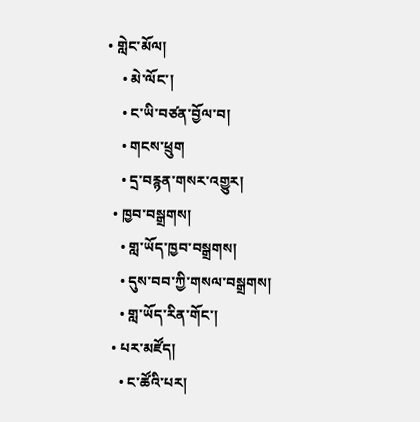• གླེང་མོལ།
    • མེ་ལོང་།
    • ང་ཡི་བཙན་བྱོལ་བ།
    • གངས་ཕྲུག
    • དྲ་བརྙན་གསར་འགྱུར།
  • ཁྱབ་བསྒྲགས།
    • གླ་ཡོད་ཁྱབ་བསྒྲགས།
    • དུས་བབ་ཀྱི་གསལ་བསྒྲགས།
    • གླ་ཡོད་རིན་གོང་།
  • པར་མཛོད།
    • ང་ཚོའི་པར།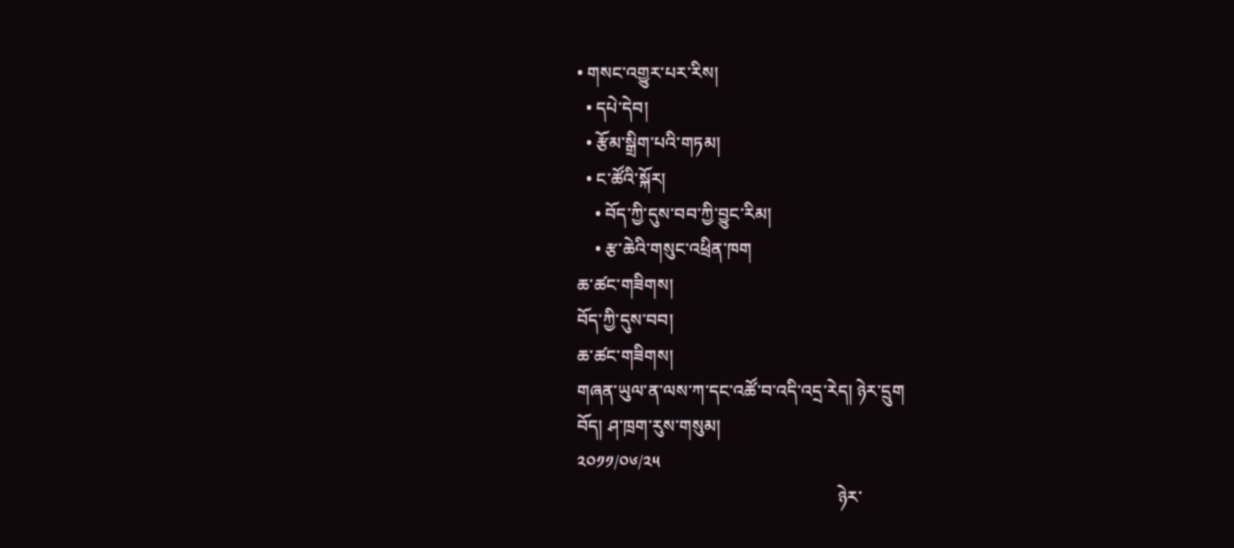• གསང་འགྱུར་པར་རིས།
  • དཔེ་དེབ།
  • རྩོམ་སྒྲིག་པའི་གཏམ།
  • ང་ཚོའི་སྐོར།
    • བོད་ཀྱི་དུས་བབ་ཀྱི་བྱུང་རིམ།
    • རྩ་ཆེའི་གསུང་འཕྲིན་ཁག
ཆ་ཚང་གཟིགས།
བོད་ཀྱི་དུས་བབ།
ཆ་ཚང་གཟིགས།
གཞན་ཡུལ་ན་ལས་ཀ་དང་འཚོ་བ་འདི་འདྲ་རེད། ཉེར་དྲུག
བོད། ཤ་ཁྲག་རུས་གསུམ།
༢༠༡༡/༠༦/༢༥
                                                           ཉེར་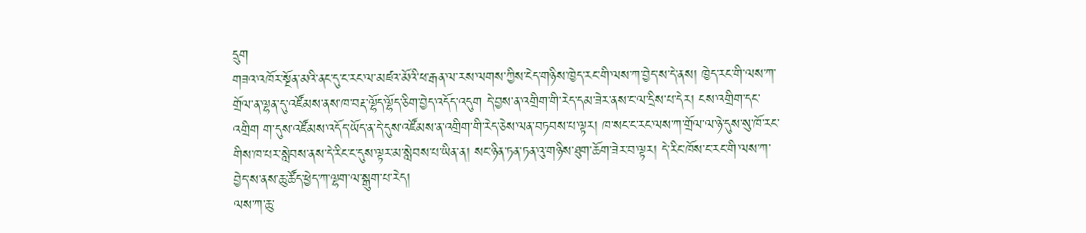དྲུག
གཟའ་འཁོར་སྔོན་མའི་ནང་དུ་ང་རང་ལ་མཛའ་མོའི་ཕ་རྒན་ལ་རས་ལགས་ཀྱིས་ངེད་གཉིས་ཁྱེད་རང་གི་ལས་ཀ་བྱེད་ས་དེ་ནས། ཁྱེད་རང་གི་ལས་ཀ་གྲོལ་ན་ལྷན་དུ་འཛོམས་ནས་ཁ་བརྡ་ལྷོད་ལྷོད་ཅིག་བྱེད་འདོད་འདུག དེ་བྱས་ན་འགྲིག་གི་རེད་དམ་ཟེར་ནས་ང་ལ་དྲིས་པ་དེར། ངས་འགྲིག་དང་འགྲིག ག་དུས་འཛོམས་འདོད་ཡོད་ན་དེ་དུས་འཛོམས་ན་འགྲིག་གི་རེད་ཅེས་ལན་བཏབས་པ་ལྟར། ཁ་སང་ང་རང་ལས་ཀ་གྲོལ་ལ་ཉེ་དུས་སུ་ཁོ་རང་གིས་ཁ་པར་སླེབས་ནས་དེ་རིང་ང་དུས་ལྟར་མ་སླེབས་པ་ཡིན་ན། སང་ཉིན་ཏན་ཏན་འུ་གཉིས་ཐུག་ཆོག་ཟེར་བ་ལྟར། དེ་རིང་ཁོས་ང་རང་གི་ལས་ཀ་བྱེད་ས་ནས་ཆུ་ཚོད་ཕྱེད་ཀ་ལྷག་ལ་སྒུག་པ་རེད།
ལས་ཀ་ཆུ་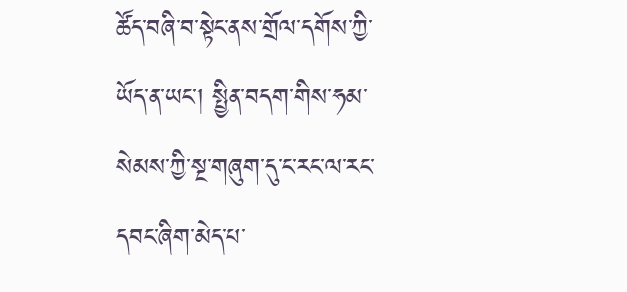ཚོད་བཞི་བ་སྟེང་ནས་གྲོལ་དགོས་ཀྱི་ཡོད་ན་ཡང་། སྤྱིན་བདག་གིས་ཧམ་སེམས་ཀྱི་སྔ་གཞུག་དུ་ང་རང་ལ་རང་དབང་ཞིག་མེད་པ་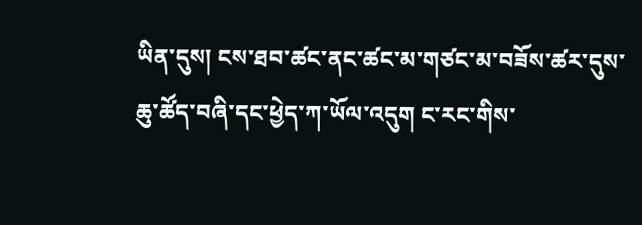ཡིན་དུས། ངས་ཐབ་ཚང་ནང་ཚང་མ་གཙང་མ་བཟོས་ཚར་དུས་ཆུ་ཚོད་བཞི་དང་ཕྱེད་ཀ་ཡོལ་འདུག ང་རང་གིས་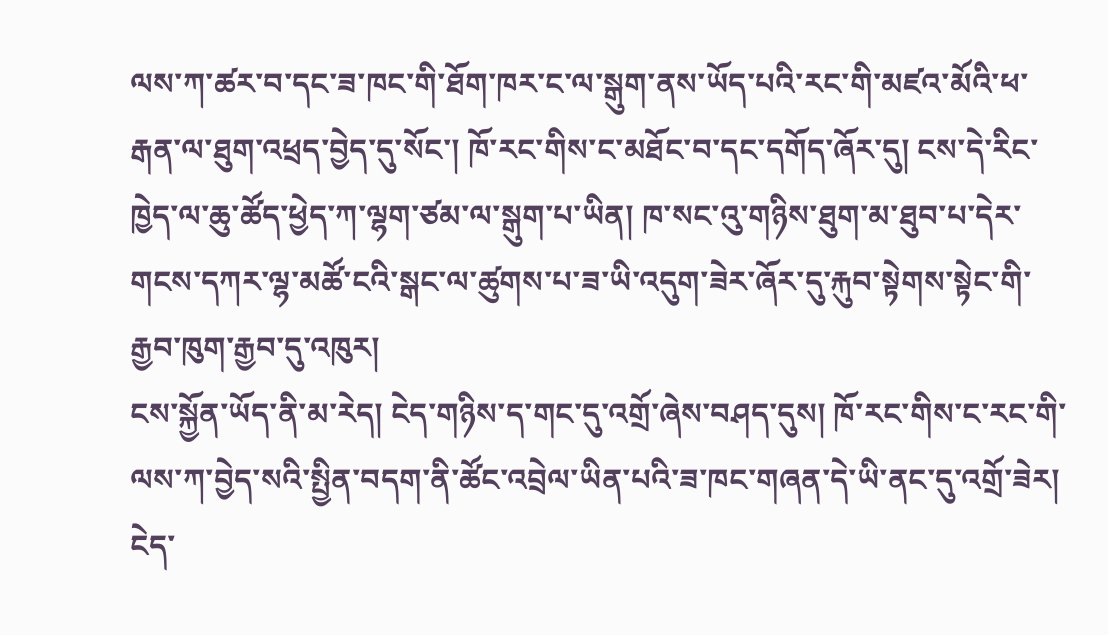ལས་ཀ་ཚར་བ་དང་ཟ་ཁང་གི་ཐོག་ཁར་ང་ལ་སྒུག་ནས་ཡོད་པའི་རང་གི་མཛའ་མོའི་ཕ་རྒན་ལ་ཐུག་འཕྲད་བྱེད་དུ་སོང་། ཁོ་རང་གིས་ང་མཐོང་བ་དང་དགོད་ཞོར་དུ། ངས་དེ་རིང་ཁྱེད་ལ་ཆུ་ཚོད་ཕྱེད་ཀ་ལྷག་ཙམ་ལ་སྒུག་པ་ཡིན། ཁ་སང་འུ་གཉིས་ཐུག་མ་ཐུབ་པ་དེར་གངས་དཀར་ལྷ་མཚོ་ངའི་སྒང་ལ་ཚུགས་པ་ཟ་ཡི་འདུག་ཟེར་ཞོར་དུ་རྐུབ་སྟེགས་སྟེང་གི་རྒྱབ་ཁུག་རྒྱབ་དུ་འཁུར།
ངས་སྐྱོན་ཡོད་ནི་མ་རེད། ངེད་གཉིས་ད་གང་དུ་འགྲོ་ཞེས་བཤད་དུས། ཁོ་རང་གིས་ང་རང་གི་ལས་ཀ་བྱེད་སའི་སྤྱིན་བདག་ནི་ཚོང་འབྲེལ་ཡིན་པའི་ཟ་ཁང་གཞན་དེ་ཡི་ནང་དུ་འགྲོ་ཟེར། ངེད་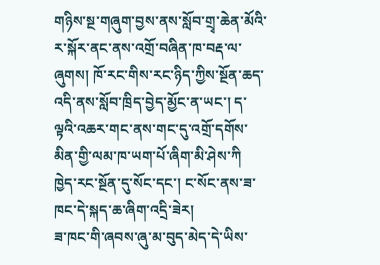གཉིས་སྔ་གཞུག་བྱས་ནས་སློབ་གྲྭ་ཆེན་མོའི་ར་སྐོར་ནང་ནས་འགྲོ་བཞིན་ཁ་བརྡ་ལ་ཞུགས། ཁོ་རང་གིས་རང་ཉིད་ཀྱིས་སྔོན་ཆད་འདི་ནས་སློབ་ཁྲིད་བྱེད་མྱོང་ན་ཡང་། ད་ལྟའི་འཆར་གང་ནས་གང་དུ་འགྲོ་དགོས་མིན་གྱི་ལམ་ཁ་ཡག་པོ་ཞིག་མི་ཤེས་ཀི ཁྱེད་རང་སྔོན་དུ་སོང་དང་། ང་སོང་ནས་ཟ་ཁང་དེ་སྐད་ཆ་ཞིག་འདྲི་ཟེར།
ཟ་ཁང་གི་ཞབས་ཞུ་མ་བུད་མེད་དེ་ཡིས་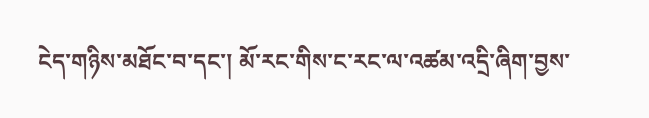ངེད་གཉིས་མཐོང་བ་དང་། མོ་རང་གིས་ང་རང་ལ་འཚམ་འདྲི་ཞིག་བྱས་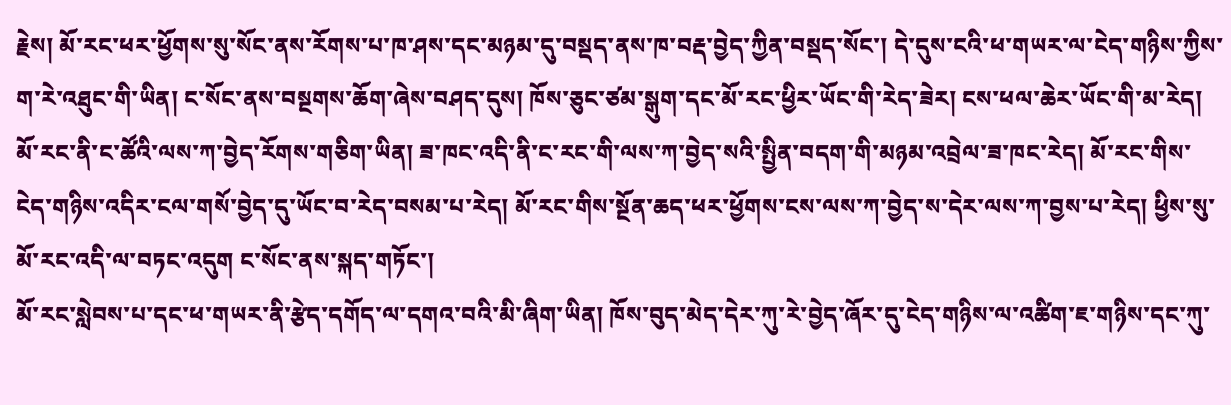རྗེས། མོ་རང་ཕར་ཕྱོགས་སུ་སོང་ནས་རོགས་པ་ཁ་ཤས་དང་མཉམ་དུ་བསྡད་ནས་ཁ་བརྡ་བྱེད་ཀྱིན་བསྡད་སོང་། དེ་དུས་ངའི་ཕ་གཡར་ལ་ངེད་གཉིས་ཀྱིས་ག་རེ་འཐུང་གི་ཡིན། ང་སོང་ནས་བསྔགས་ཆོག་ཞེས་བཤད་དུས། ཁོས་ཅུང་ཙམ་སྒུག་དང་མོ་རང་ཕྱིར་ཡོང་གི་རེད་ཟེར། ངས་ཕལ་ཆེར་ཡོང་གི་མ་རེད། མོ་རང་ནི་ང་ཚོའི་ལས་ཀ་བྱེད་རོགས་གཅིག་ཡིན། ཟ་ཁང་འདི་ནི་ང་རང་གི་ལས་ཀ་བྱེད་སའི་སྤྱིན་བདག་གི་མཉམ་འབྲེལ་ཟ་ཁང་རེད། མོ་རང་གིས་ངེད་གཉིས་འདིར་ངལ་གསོ་བྱེད་དུ་ཡོང་བ་རེད་བསམ་པ་རེད། མོ་རང་གིས་སྔོན་ཆད་ཕར་ཕྱོགས་ངས་ལས་ཀ་བྱེད་ས་དེར་ལས་ཀ་བྱས་པ་རེད། ཕྱིས་སུ་མོ་རང་འདི་ལ་བཏང་འདུག ང་སོང་ནས་སྐད་གཏོང་།
མོ་རང་སླེབས་པ་དང་ཕ་གཡར་ནི་རྩེད་དགོད་ལ་དགའ་བའི་མི་ཞིག་ཡིན། ཁོས་བུད་མེད་དེར་ཀུ་རེ་བྱེད་ཞོར་དུ་ངེད་གཉིས་ལ་འཚིག་ཇ་གཉིས་དང་ཀུ་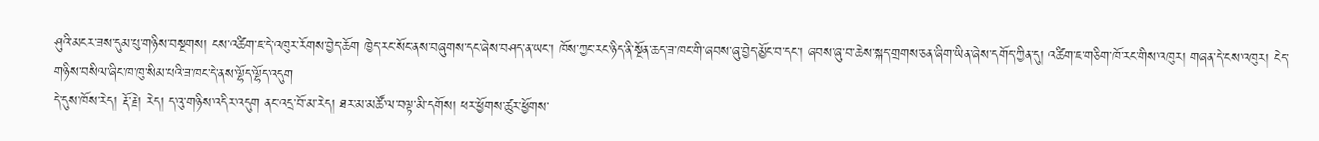ཤུའི་མངར་ཟས་དུམ་པུ་གཉིས་བསྔགས། ངས་འཚིག་ཇ་དེ་འཁུར་རོགས་བྱེད་ཆོག ཁྱེད་རང་སོང་ནས་བཞུགས་དང་ཞེས་བཤད་ན་ཡང་། ཁོས་ཀྱང་རང་ཉིད་ནི་སྔོན་ཆད་ཟ་ཁང་གི་ཞབས་ཞུ་བྱེད་མྱོང་བ་དང་། ཞབས་ཞུ་བ་ཆེས་སྐད་གྲགས་ཅན་ཞིག་ཡིན་ཞེས་དགོད་ཀྱིན་དུ། འཚིག་ཇ་གཅིག་ཁོ་རང་གིས་འཁུར། གཞན་དེ་ངས་འཁུར། ངེད་གཉིས་བསིལ་ཞིང་ཁ་ཁུ་སིམ་པའི་ཟ་ཁང་དེ་ནས་ལྷོད་ལྷོད་འདུག
དེ་དུས་ཁོས་རེད། རྡོ་རྗེ། རེད། ད་འུ་གཉིས་འདིར་འདུག ནང་འདྲ་བོ་མ་རེད། ཐར་མ་མཚོ་ལ་བལྟ་མི་དགོས། ཕར་ཕྱོགས་ཚུར་ཕྱོགས་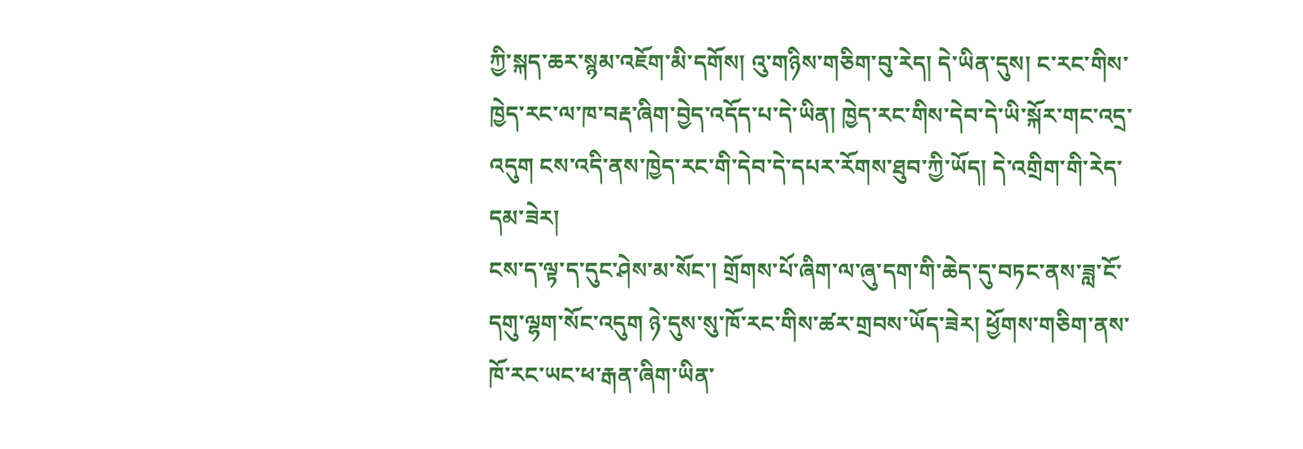ཀྱི་སྐད་ཆར་སྙམ་འཇོག་མི་དགོས། འུ་གཉིས་གཅིག་བུ་རེད། དེ་ཡིན་དུས། ང་རང་གིས་ཁྱེད་རང་ལ་ཁ་བརྡ་ཞིག་བྱེད་འདོད་པ་དེ་ཡིན། ཁྱེད་རང་གིས་དེབ་དེ་ཡི་སྐོར་གང་འདྲ་འདུག ངས་འདི་ནས་ཁྱེད་རང་གི་དེབ་དེ་དཔར་རོགས་ཐུབ་ཀྱི་ཡོད། དེ་འགྲིག་གི་རེད་དམ་ཟེར།
ངས་ད་ལྟ་ད་དུང་ཤེས་མ་སོང་། གྲོགས་པོ་ཞིག་ལ་ཞུ་དག་གི་ཆེད་དུ་བཏང་ནས་ཟླ་ངོ་དགུ་ལྷག་སོང་འདུག ཉེ་དུས་སུ་ཁོ་རང་གིས་ཚར་གྲབས་ཡོད་ཟེར། ཕྱོགས་གཅིག་ནས་ཁོ་རང་ཡང་ཕ་རྒན་ཞིག་ཡིན་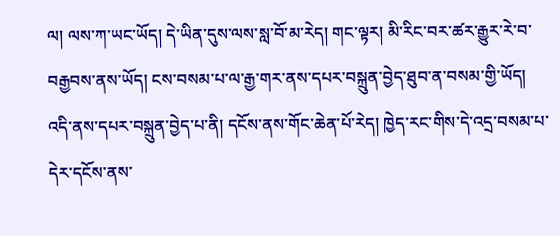ལ། ལས་ཀ་ཡང་ཡོད། དེ་ཡིན་དུས་ལས་སླ་བོ་མ་རེད། གང་ལྟར། མི་རིང་བར་ཚར་རྒྱུར་རེ་བ་བརྒྱབས་ནས་ཡོད། ངས་བསམ་པ་ལ་རྒྱ་གར་ནས་དཔར་བསྐྲུན་བྱེད་ཐུབ་ན་བསམ་གྱི་ཡོད། འདི་ནས་དཔར་བསྐྲུན་བྱེད་པ་ནི། དངོས་ནས་གོང་ཆེན་པོ་རེད། ཁྱེད་རང་གིས་དེ་འདྲ་བསམ་པ་དེར་དངོས་ནས་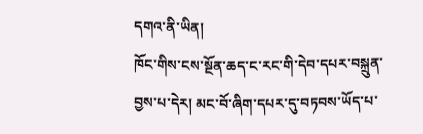དགའ་ནི་ཡིན།
ཁོང་གིས་ངས་སྔོན་ཆད་ང་རང་གི་དེབ་དཔར་བསྐྲུན་བྱས་པ་དེར། མང་བོ་ཞིག་དཔར་དུ་བཏབས་ཡོད་པ་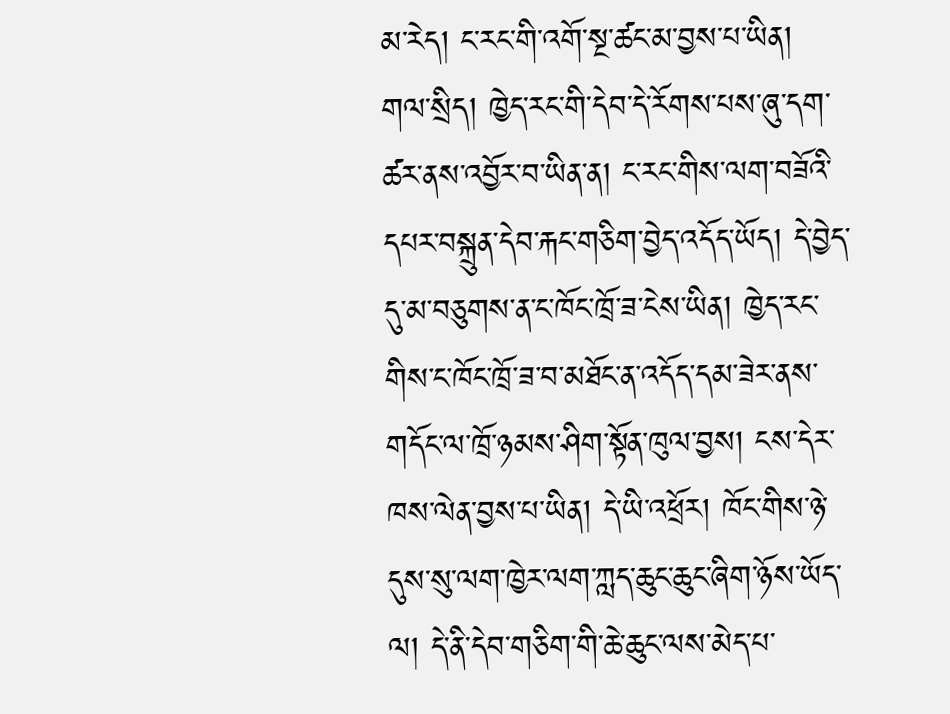མ་རེད། ང་རང་གི་འགོ་སྔ་ཚང་མ་བྱས་པ་ཡིན། གལ་སྲིད། ཁྱེད་རང་གི་དེབ་དེ་རོགས་པས་ཞུ་དག་ཚར་ནས་འབྱོར་བ་ཡིན་ན། ང་རང་གིས་ལག་བཟོའི་དཔར་བསྐྲུན་དེབ་རྐང་གཅིག་བྱེད་འདོད་ཡོད། དེ་བྱེད་དུ་མ་བཅུགས་ན་ང་ཁོང་ཁྲོ་ཟ་ངེས་ཡིན། ཁྱེད་རང་གིས་ང་ཁོང་ཁྲོ་ཟ་བ་མཐོང་ན་འདོད་དམ་ཟེར་ནས་གདོང་ལ་ཁྲོ་ཉམས་ཤིག་སྟོན་ཁུལ་བྱས། ངས་དེར་ཁས་ལེན་བྱས་པ་ཡིན། དེ་ཡི་འཕྲོར། ཁོང་གིས་ཉེ་དུས་སུ་ལག་ཁྱེར་ལག་ཀླད་ཆུང་ཆུང་ཞིག་ཉོས་ཡོད་ལ། དེ་ནི་དེབ་གཅིག་གི་ཆེ་ཆུང་ལས་མེད་པ་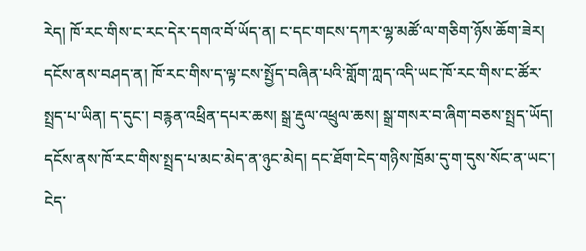རེད། ཁོ་རང་གིས་ང་རང་དེར་དགའ་བོ་ཡོད་ན། ང་དང་གངས་དཀར་ལྷ་མཚོ་ལ་གཅིག་ཉོས་ཆོག་ཟེར།
དངོས་ནས་བཤད་ན། ཁོ་རང་གིས་ད་ལྟ་ངས་སྤྱོད་བཞིན་པའི་གློག་ཀླད་འདི་ཡང་ཁོ་རང་གིས་ང་ཚོར་སྤྲད་པ་ཡིན། ད་དུང་། བརྙན་འཕྲིན་དཔར་ཆས། སྒྲ་རྡུལ་འཕྲུལ་ཆས། སྒྲ་གསར་བ་ཞིག་བཅས་སྤྲད་ཡོད། དངོས་ནས་ཁོ་རང་གིས་སྤྲད་པ་མང་མེད་ན་ཉུང་མེད། དང་ཐོག་ངེད་གཉིས་ཁྲོམ་དུ་ག་དུས་སོང་ན་ཡང་། ངེད་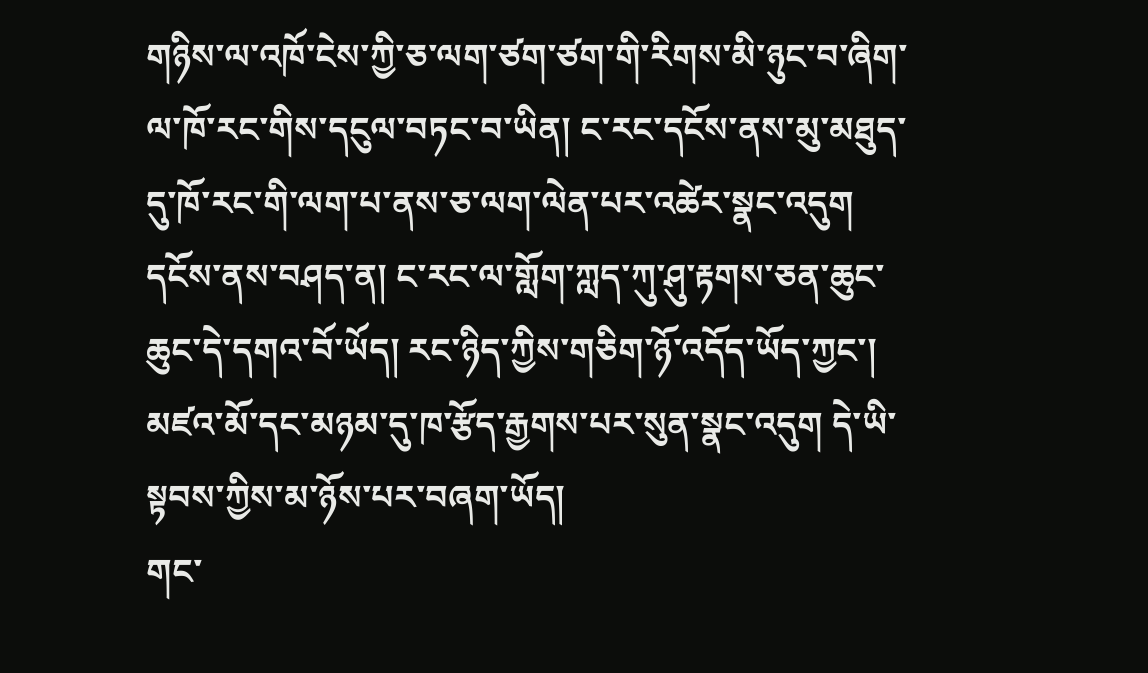གཉིས་ལ་འཁོ་ངེས་ཀྱི་ཅ་ལག་ཙག་ཙག་གི་རིགས་མི་ཉུང་བ་ཞིག་ལ་ཁོ་རང་གིས་དངུལ་བཏང་བ་ཡིན། ང་རང་དངོས་ནས་མུ་མཐུད་དུ་ཁོ་རང་གི་ལག་པ་ནས་ཅ་ལག་ལེན་པར་འཚེར་སྣང་འདུག དངོས་ནས་བཤད་ན། ང་རང་ལ་གློག་ཀླད་ཀུ་ཤུ་རྟགས་ཅན་ཆུང་ཆུང་དེ་དགའ་བོ་ཡོད། རང་ཉིད་ཀྱིས་གཅིག་ཉོ་འདོད་ཡོད་ཀྱང་། མཛའ་མོ་དང་མཉམ་དུ་ཁ་རྩོད་རྒྱགས་པར་སུན་སྣང་འདུག དེ་ཡི་སྟབས་ཀྱིས་མ་ཉོས་པར་བཞག་ཡོད།
གང་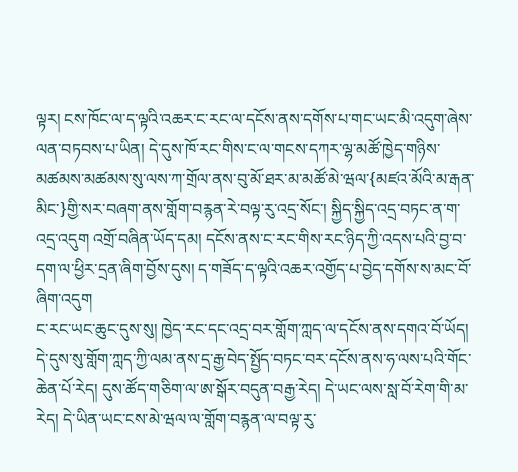ལྟར། ངས་ཁོང་ལ་ད་ལྟའི་འཆར་ང་རང་ལ་དངོས་ནས་དགོས་པ་གང་ཡང་མི་འདུག་ཞེས་ལན་བཏབས་པ་ཡིན། དེ་དུས་ཁོ་རང་གིས་ང་ལ་གངས་དཀར་ལྷ་མཚོ་ཁྱེད་གཉིས་མཚམས་མཚམས་སུ་ལས་ཀ་གྲོལ་ནས་བུ་མོ་ཐར་མ་མཚོ་མེ་ཝལ་{མཛའ་མོའི་མ་རྒན་མིང་}གྱི་སར་བཞག་ནས་གློག་བརྙན་རེ་བལྟ་རུ་འདྲ་སོང་། སྐྱིད་སྐྱིད་འདྲ་བཏང་ན་ག་འདྲ་འདུག འགྲོ་བཞིན་ཡོད་དམ། དངོས་ནས་ང་རང་གིས་རང་ཉིད་ཀྱི་འདས་པའི་བྱ་བ་དག་ལ་ཕྱིར་དྲན་ཞིག་བྱོས་དུས། ད་གཟོད་ད་ལྟའི་འཆར་འགྱོད་པ་བྱེད་དགོས་ས་མང་བོ་ཞིག་འདུག
ང་རང་ཡང་ཆུང་དུས་སུ། ཁྱེད་རང་དང་འདྲ་བར་གློག་ཀླད་ལ་དངོས་ནས་དགའ་བོ་ཡོད། དེ་དུས་སུ་གློག་ཀླད་ཀྱི་ལམ་ནས་དྲ་རྒྱ་བེད་སྤྱོད་བཏང་བར་དངོས་ནས་ཧ་ལས་པའི་གོང་ཆེན་པོ་རེད། དུས་ཚོད་གཅིག་ལ་ཨ་སྒོར་བདུན་བརྒྱ་རེད། དེ་ཡང་ལས་སླ་བོ་རེག་གི་མ་རེད། དེ་ཡིན་ཡང་ངས་མེ་ཝལ་ལ་གློག་བརྙན་ལ་བལྟ་རུ་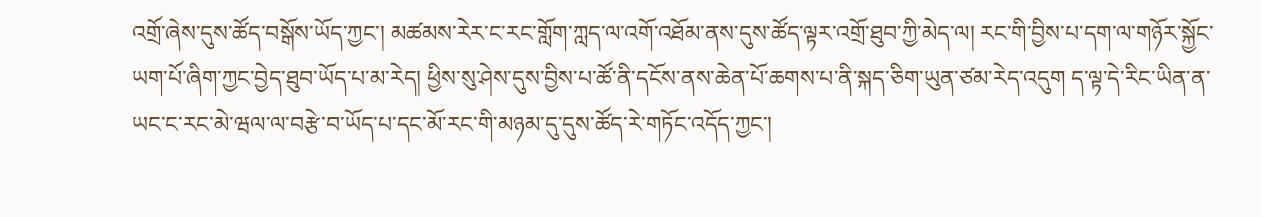འགྲོ་ཞེས་དུས་ཚོད་བསྒོས་ཡོད་ཀྱང་། མཚམས་རེར་ང་རང་གློག་ཀླད་ལ་འགོ་འཐོམ་ནས་དུས་ཚོད་ལྟར་འགྲོ་ཐུབ་ཀྱི་མེད་ལ། རང་གི་བྱིས་པ་དག་ལ་གཉོར་སྐྱོང་ཡག་པོ་ཞིག་ཀྱང་བྱེད་ཐུབ་ཡོད་པ་མ་རེད། ཕྱིས་སུ་ཤེས་དུས་བྱིས་པ་ཚོ་ནི་དངོས་ནས་ཆེན་པོ་ཆགས་པ་ནི་སྐད་ཅིག་ཡུན་ཙམ་རེད་འདུག ད་ལྟ་དེ་རིང་ཡིན་ན་ཡང་ང་རང་མེ་ཝལ་ལ་བརྩེ་བ་ཡོད་པ་དང་མོ་རང་གི་མཉམ་དུ་དུས་ཚོད་རེ་གཏོང་འདོད་ཀྱང་།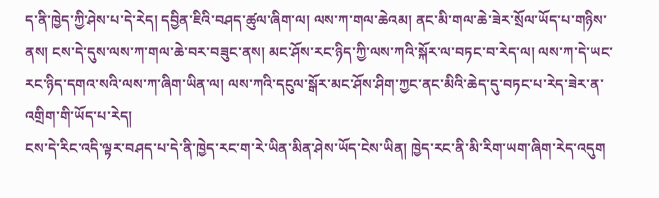ད་ནི་ཁྱེད་ཀྱི་ཤེས་པ་དེ་རེད། དབྱིན་ཇིའི་བཤད་ཚུལ་ཞིག་ལ། ལས་ཀ་གལ་ཆེའམ། ནང་མི་གལ་ཆེ་ཟེར་སྲོལ་ཡོད་པ་གཉིས་ནས། ངས་དེ་དུས་ལས་ཀ་གལ་ཆེ་བར་བཟུང་ནས། མང་ཤོས་རང་ཉིད་ཀྱི་ལས་ཀའི་སྐོར་ལ་བཏང་བ་རེད་ལ། ལས་ཀ་དེ་ཡང་རང་ཉིད་དགའ་སའི་ལས་ཀ་ཞིག་ཡིན་ལ། ལས་ཀའི་དངུལ་སྒོར་མང་ཤོས་ཤིག་ཀྱང་ནང་མིའི་ཆེད་དུ་བཏང་པ་རེད་ཟེར་ན་འགྲིག་གི་ཡོད་པ་རེད།
ངས་དེ་རིང་འདི་ལྟར་བཤད་པ་དེ་ནི་ཁྱེད་རང་ག་རེ་ཡིན་མིན་ཤེས་ཡོད་ངེས་ཡིན། ཁྱེད་རང་ནི་མི་རིག་ཡག་ཞིག་རེད་འདུག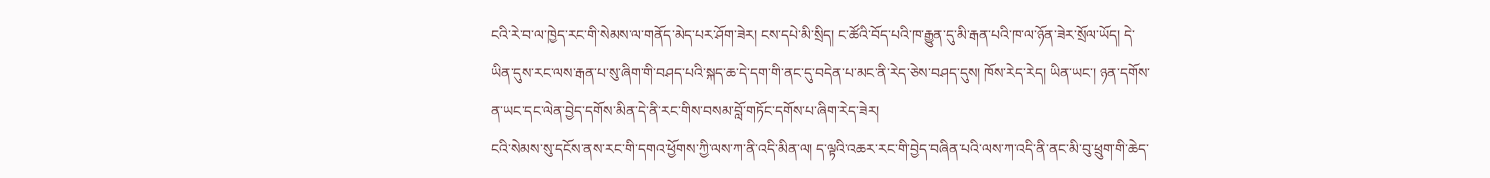ངའི་རེ་བ་ལ་ཁྱེད་རང་གི་སེམས་ལ་གནོད་མེད་པར་ཤོག་ཟེར། ངས་དཔེ་མི་སྲིད། ང་ཚོའི་བོད་པའི་ཁ་རྒྱུན་དུ་མི་རྒན་པའི་ཁ་ལ་ཉོན་ཟེར་སྲོལ་ཡོད། དེ་ཡིན་དུས་རང་ལས་རྒན་པ་སུ་ཞིག་གི་བཤད་པའི་སྐད་ཆ་དེ་དག་གི་ནང་དུ་བདེན་པ་མང་ནི་རེད་ཅེས་བཤད་དུས། ཁོས་རེད་རེད། ཡིན་ཡང་། ཉན་དགོས་ན་ཡང་དང་ལེན་བྱེད་དགོས་མིན་དེ་ནི་རང་གིས་བསམ་བློ་གཏོང་དགོས་པ་ཞིག་རེད་ཟེར།
ངའི་སེམས་སུ་དངོས་ནས་རང་གི་དགའ་ཕྱོགས་ཀྱི་ལས་ཀ་ནི་འདི་མིན་ལ། ད་ལྟའི་འཆར་རང་གི་བྱེད་བཞིན་པའི་ལས་ཀ་འདི་ནི་ནང་མི་བུ་ཕྲུག་གི་ཆེད་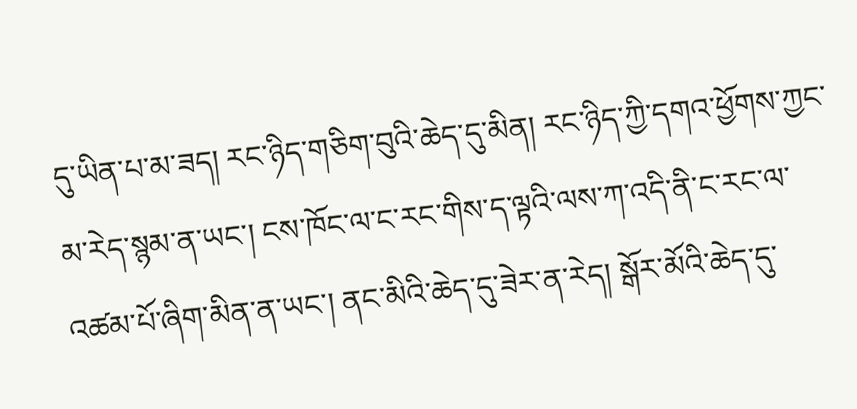དུ་ཡིན་པ་མ་ཟད། རང་ཉིད་གཅིག་བུའི་ཆེད་དུ་མིན། རང་ཉིད་ཀྱི་དགའ་ཕྱོགས་ཀྱང་མ་རེད་སྙམ་ན་ཡང་། ངས་ཁོང་ལ་ང་རང་གིས་ད་ལྟའི་ལས་ཀ་འདི་ནི་ང་རང་ལ་འཚམ་པོ་ཞིག་མིན་ན་ཡང་། ནང་མིའི་ཆེད་དུ་ཟེར་ན་རེད། སྒོར་མོའི་ཆེད་དུ་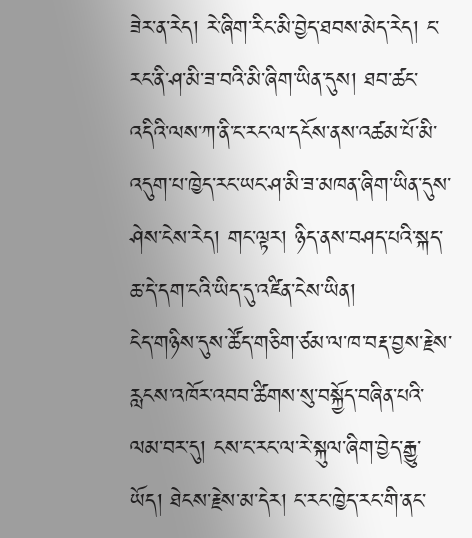ཟེར་ན་རེད། རེ་ཞིག་རིང་མི་བྱེད་ཐབས་མེད་རེད། ང་རང་ནི་ཤ་མི་ཟ་བའི་མི་ཞིག་ཡིན་དུས། ཐབ་ཚང་འདིའི་ལས་ཀ་ནི་ང་རང་ལ་དངོས་ནས་འཚམ་པོ་མི་འདུག་པ་ཁྱེད་རང་ཡང་ཤ་མི་ཟ་མཁན་ཞིག་ཡིན་དུས་ཤེས་ངེས་རེད། གང་ལྟར། ཉིད་ནས་བཤད་པའི་སྐད་ཆ་དེ་དག་ངའི་ཡིད་དུ་འཛིན་ངེས་ཡིན།
ངེད་གཉིས་དུས་ཚོད་གཅིག་ཙམ་ལ་ཁ་བརྡ་བྱས་རྗེས་རླངས་འཁོར་འབབ་ཚིགས་སུ་བསྐྱོད་བཞིན་པའི་ལམ་བར་དུ། ངས་ང་རང་ལ་རེ་སྐུལ་ཞིག་བྱེད་རྒྱུ་ཡོད། ཐེངས་རྗེས་མ་དེར། ང་རང་ཁྱེད་རང་གི་ནང་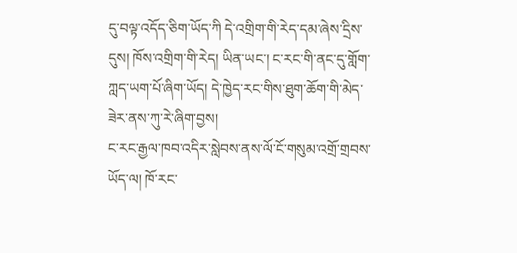དུ་བལྟ་འདོད་ཅིག་ཡོད་ཀི དེ་འགྲིག་གི་རེད་དམ་ཞེས་དྲིས་དུས། ཁོས་འགྲིག་གི་རེད། ཡིན་ཡང་། ང་རང་གི་ནང་དུ་གློག་ཀླད་ཡག་པོ་ཞིག་ཡོད། དེ་ཁྱེད་རང་གིས་ཐུག་ཆོག་གི་མེད་ཟེར་ནས་ཀུ་རེ་ཞིག་བྱས།
ང་རང་རྒྱལ་ཁབ་འདིར་སླེབས་ནས་ལོ་ངོ་གསུམ་འགྲོ་གྲབས་ཡོད་ལ། ཁོ་རང་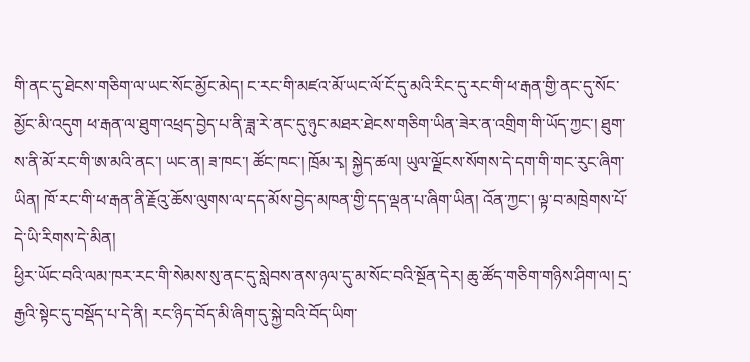གི་ནང་དུ་ཐེངས་གཅིག་ལ་ཡང་སོང་མྱོང་མེད། ང་རང་གི་མཛའ་མོ་ཡང་ལོ་ངོ་དུ་མའི་རིང་དུ་རང་གི་ཕ་རྒན་གྱི་ནང་དུ་སོང་མྱོང་མི་འདུག ཕ་རྒན་ལ་ཐུག་འཕྲད་བྱེད་པ་ནི་ཟླ་རེ་ནང་དུ་ཉུང་མཐར་ཐེངས་གཅིག་ཡིན་ཟེར་ན་འགྲིག་གི་ཡོད་ཀྱང་། ཐུག་ས་ནི་མོ་རང་གི་ཨ་མའི་ནང་། ཡང་ན། ཟ་ཁང་། ཚོང་ཁང་། ཁྲོམ་རྭ། སྐྱེད་ཚལ། ཡུལ་ལྗོངས་སོགས་དེ་དག་གི་གང་རུང་ཞིག་ཡིན། ཁོ་རང་གི་ཕ་རྒན་ནི་རྗོའུ་ཆོས་ལུགས་ལ་དད་མོས་བྱེད་མཁན་གྱི་དད་ལྡན་པ་ཞིག་ཡིན། འོན་ཀྱང་། ལྟ་བ་མཁྲེགས་པོ་དེ་ཡི་རིགས་དེ་མིན།
ཕྱིར་ཡོང་བའི་ལམ་ཁར་རང་གི་སེམས་སུ་ནང་དུ་སླེབས་ནས་ཉལ་དུ་མ་སོང་བའི་སྔོན་དེར། ཆུ་ཚོད་གཅིག་གཉིས་ཤིག་ལ། དྲ་རྒྱའི་སྟེང་དུ་བསྡོད་པ་དེ་ནི། རང་ཉིད་བོད་མི་ཞིག་དུ་སྐྱེ་བའི་བོད་ཡིག་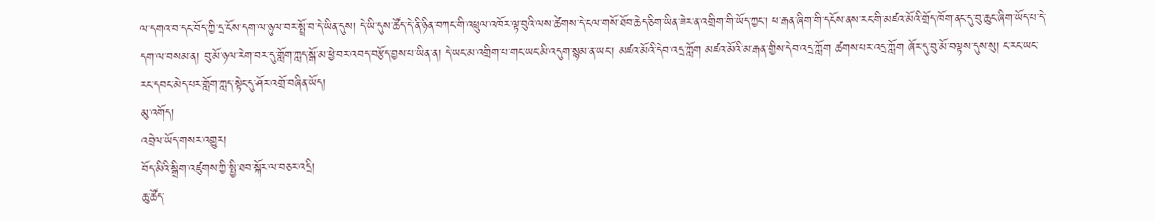ལ་དགའ་བ་དང་བོད་ཀྱི་དྲ་ངོས་དག་ལ་ཉུལ་བར་སྤྲོ་བ་དེ་ཡིན་དུས། དེ་ཡི་དུས་ཚོད་དེ་ནི་ཉིན་བཀང་གི་འཕྲུལ་འཁོར་ལྟ་བུའི་ལས་ཚེགས་དེ་ངལ་གསོ་ཐོབ་ཆེད་ཅིག་ཡིན་ཟེར་ན་འགྲིག་གི་ཡོད་ཀྱང་། ཕ་རྒན་ཞིག་གི་དངོས་ནས་རང་གི་མཛའ་མོའི་གྲོད་ཁོག་ནང་དུ་བུ་ཆུང་ཞིག་ཡོད་པ་དེ་དག་ལ་བསམ་ན། བུ་མོ་ཉལ་རེག་བར་དུ་གློག་ཀླད་སྒོ་མ་ཕྱེ་བར་འབད་བརྩོད་བྱས་པ་ཡིན་ན། དེ་ཡང་མ་འགྲིག་པ་གང་ཡང་མི་འདུག་སྙམ་ན་ཡང་། མཛའ་མོའི་དེབ་འདྲ་ཀློག མཛའ་མོའི་མ་རྒན་གྱིས་དེབ་འདྲ་ཀློག ཚགས་པར་འདྲ་ཀློག ཞོར་དུ་བུ་མོ་བལྟས་དུས་སུ། ང་རང་ཡང་རང་དབང་མེད་པར་གློག་ཀླད་སྟེང་དུ་ཤོར་འགྲོ་བཞིན་ཡོད།
མུ་འགོད།
འབྲེལ་ཡོད་གསར་འགྱུར།
བོད་མིའི་སྒྲིག་འཛུགས་ཀྱི་སྤྱི་ཐབ་སྐོར་ལ་བཅར་འདྲི།
ཆུ་ཚོད་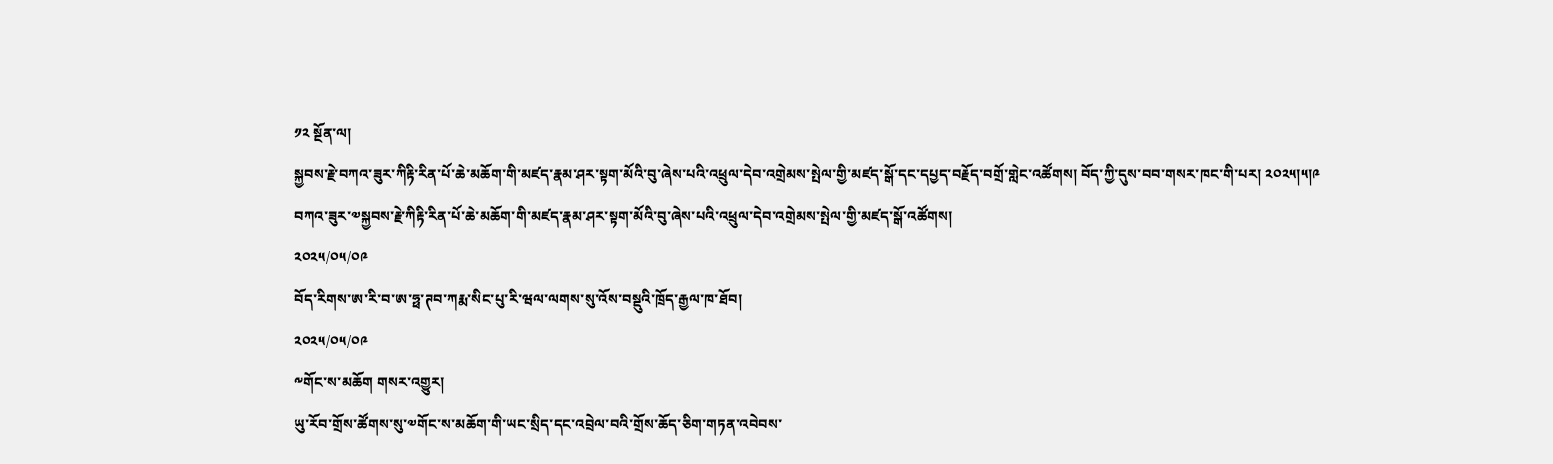༡༢ སྔོན་ལ།
སྐྱབས་རྗེ་བཀའ་ཟུར་ཀིརྟི་རིན་པོ་ཆེ་མཆོག་གི་མཛད་རྣམ་ཤར་སྟག་མོའི་བུ་ཞེས་པའི་འཕྲུལ་དེབ་འགྲེམས་སྤེལ་གྱི་མཛད་སྒོ་དང་དཔྱད་བརྗོད་བགྲོ་གླེང་འཚོགས། བོད་ཀྱི་དུས་བབ་གསར་ཁང་གི་པར། ༢༠༢༥།༥།༩
བཀའ་ཟུར་༧སྐྱབས་རྗེ་ཀིརྟི་རིན་པོ་ཆེ་མཆོག་གི་མཛད་རྣམ་ཤར་སྟག་མོའི་བུ་ཞེས་པའི་འཕྲུལ་དེབ་འགྲེམས་སྤེལ་གྱི་མཛད་སྒོ་འཚོགས།
༢༠༢༥/༠༥/༠༩
བོད་རིགས་ཨ་རི་བ་ཨ་ཧྥ་ཊབ་ཀརྨ་སིང་པུ་རི་ཝལ་ལགས་སུ་འོས་བསྡུའི་ཁྲོད་རྒྱལ་ཁ་ཐོབ།
༢༠༢༥/༠༥/༠༩
༸གོང་ས་མཆོག གསར་འགྱུར།
ཡུ་རོབ་གྲོས་ཚོགས་སུ་༧གོང་ས་མཆོག་གི་ཡང་སྲིད་དང་འབྲེལ་བའི་གྲོས་ཆོད་ཅིག་གཏན་འབེབས་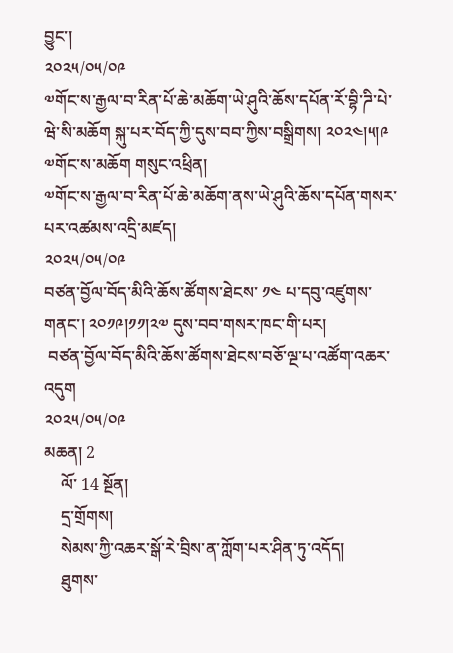བྱུང་།
༢༠༢༥/༠༥/༠༩
༧གོང་ས་རྒྱལ་བ་རིན་པོ་ཆེ་མཆོག་ཡེ་ཤུའི་ཆོས་དཔོན་རོ་བྷི་ཌི་པེ་ཝེ་སི་མཆོག སྐུ་པར་བོད་ཀྱི་དུས་བབ་ཀྱིས་བསྒྲིགས། ༢༠༢༤།༥།༩
༧གོང་ས་མཆོག གསུང་འཕྲིན།
༧གོང་ས་རྒྱལ་བ་རིན་པོ་ཆེ་མཆོག་ནས་ཡེ་ཤུའི་ཆོས་དཔོན་གསར་པར་འཚམས་འདྲི་མཛད།
༢༠༢༥/༠༥/༠༩
བཙན་བྱོལ་བོད་མིའི་ཆོས་ཚོགས་ཐེངས་ ༡༤ པ་དབུ་འཛུགས་གནང་། ༢༠༡༩།༡༡།༢༧ དུས་བབ་གསར་ཁང་གི་པར།
 བཙན་བྱོལ་བོད་མིའི་ཆོས་ཚོགས་ཐེངས་བཅོ་ལྔ་པ་འཚོག་འཆར་འདུག
༢༠༢༥/༠༥/༠༩
མཆན། 2
    ལོ་ 14 སྔོན།
    དྲ་གྲོགས།
    སེམས་ཀྱི་འཆར་སྒོ་རེ་བྲིས་ན་ཀློག་པར་ཤིན་ཏུ་འདོད།
    ཐུགས་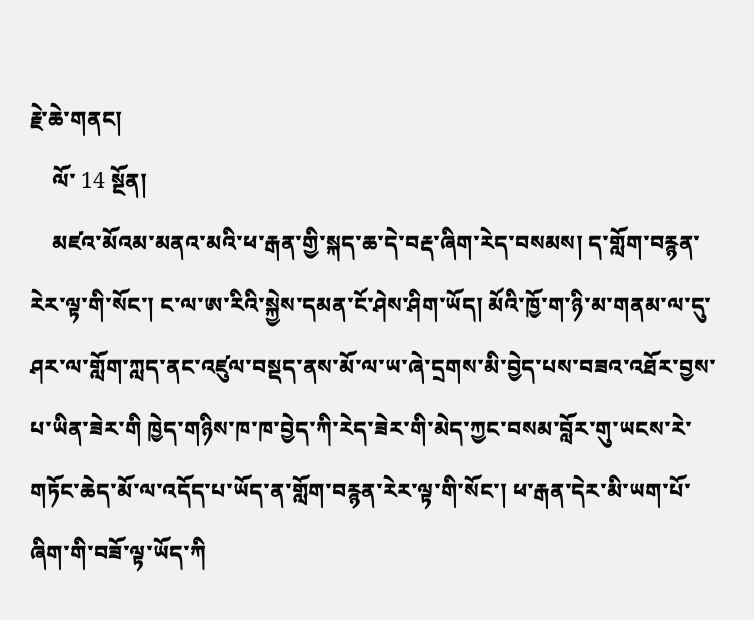རྗེ་ཆེ་གནང།
    ལོ་ 14 སྔོན།
    མཛའ་མོའམ་མནའ་མའི་ཕ་རྒན་གྱི་སྐད་ཆ་དེ་བརྡ་ཞིག་རེད་བསམས། ད་གློག་བརྙན་རེར་ལྟ་གི་སོང་། ང་ལ་ཨ་རིའི་སྐྱེས་དམན་ངོ་ཤེས་ཤིག་ཡོད། མོའི་ཁྱོ་ག་ཉི་མ་གནམ་ལ་དུ་ཤར་ལ་གློག་ཀླད་ནང་འཛུལ་བསྡད་ནས་མོ་ལ་ཡ་ཞེ་དྲགས་མི་བྱེད་པས་བཟའ་འཐོར་བྱས་པ་ཡིན་ཟེར་གི ཁྱེད་གཉིས་ཁ་ཁ་བྱེད་ཀི་རེད་ཟེར་གི་མེད་ཀྱང་བསམ་བློར་གུ་ཡངས་རེ་གཏོང་ཆེད་མོ་ལ་འདོད་པ་ཡོད་ན་གློག་བརྙན་རེར་ལྟ་གི་སོང་། ཕ་རྒན་དེར་མི་ཡག་པོ་ཞིག་གི་བཟོ་ལྟ་ཡོད་ཀི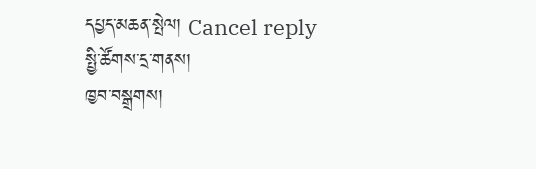དཔྱད་མཆན་སྤེལ། Cancel reply
སྤྱི་ཚོགས་དྲ་གནས།
ཁྱབ་བསྒྲགས།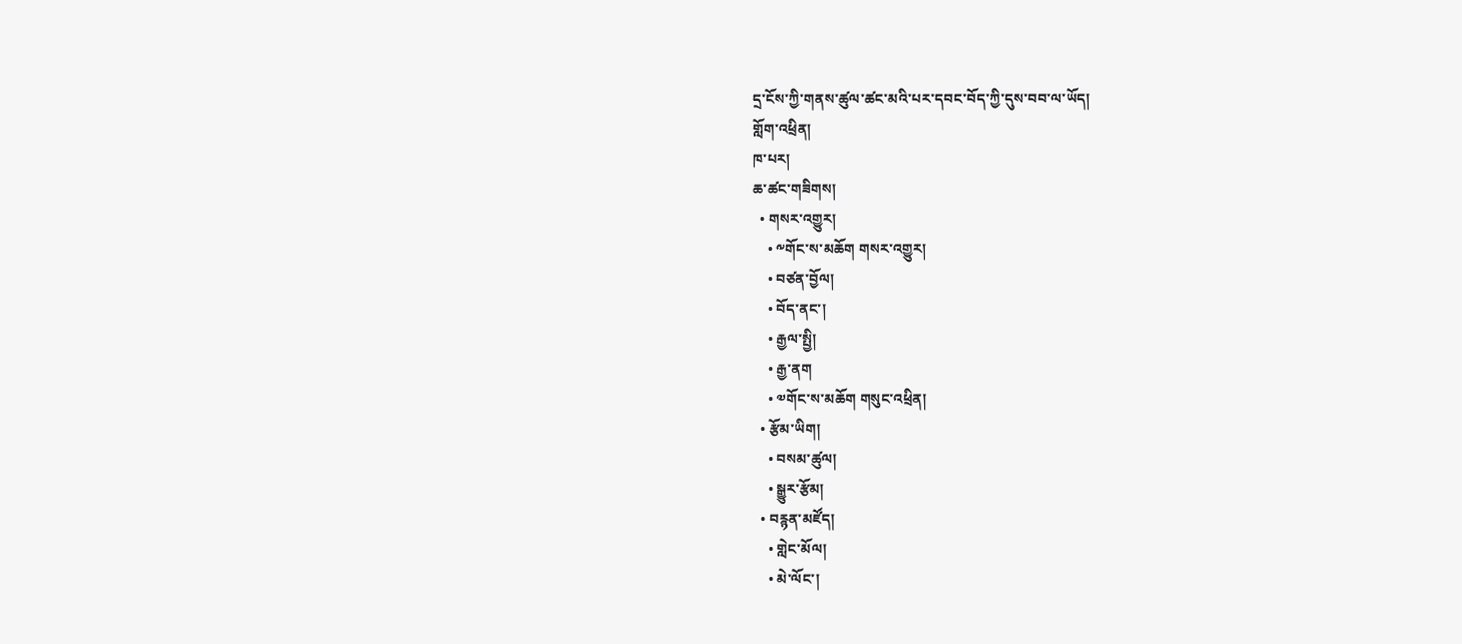དྲ་ངོས་ཀྱི་གནས་ཚུལ་ཚང་མའི་པར་དབང་བོད་ཀྱི་དུས་བབ་ལ་ཡོད།
གློག་འཕྲིན།
ཁ་པར།
ཆ་ཚང་གཟིགས།
  • གསར་འགྱུར།
    • ༸གོང་ས་མཆོག གསར་འགྱུར།
    • བཙན་བྱོལ།
    • བོད་ནང་།
    • རྒྱལ་སྤྱི།
    • རྒྱ་ནག
    • ༧གོང་ས་མཆོག གསུང་འཕྲིན།
  • རྩོམ་ཡིག།
    • བསམ་ཚུལ།
    • སྒྱུར་རྩོམ།
  • བརྙན་མཛོད།
    • གླེང་མོལ།
    • མེ་ལོང་།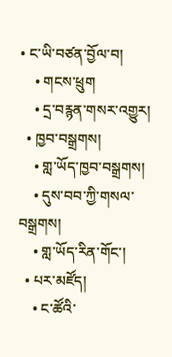• ང་ཡི་བཙན་བྱོལ་བ།
    • གངས་ཕྲུག
    • དྲ་བརྙན་གསར་འགྱུར།
  • ཁྱབ་བསྒྲགས།
    • གླ་ཡོད་ཁྱབ་བསྒྲགས།
    • དུས་བབ་ཀྱི་གསལ་བསྒྲགས།
    • གླ་ཡོད་རིན་གོང་།
  • པར་མཛོད།
    • ང་ཚོའི་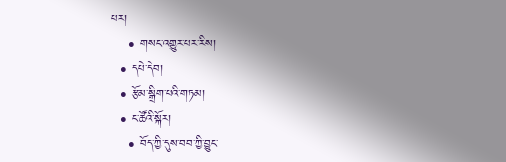པར།
    • གསང་འགྱུར་པར་རིས།
  • དཔེ་དེབ།
  • རྩོམ་སྒྲིག་པའི་གཏམ།
  • ང་ཚོའི་སྐོར།
    • བོད་ཀྱི་དུས་བབ་ཀྱི་བྱུང་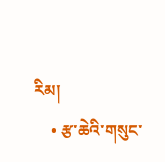རིམ།
    • རྩ་ཆེའི་གསུང་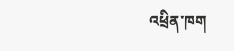འཕྲིན་ཁག